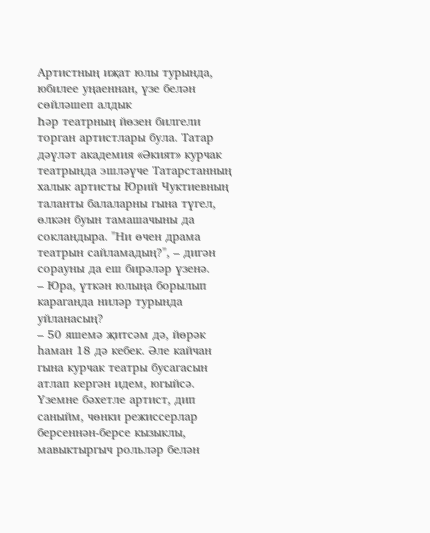Артистның иҗат юлы турында, юбилее уңаеннан, үзе белән сөйләшеп алдык
Һәр театрның йөзен билгели торган артистлары була. Татар дәүләт академия «Әкият» курчак театрында эшләүче Татарстанның халык артисты Юрий Чуктиевның таланты балаларны гына түгел, өлкән буын тамашачыны да сокландыра. "Ни өчен драма театрын сайламадың?", – дигән сорауны да еш бирәләр үзенә.
– Юра, үткән юлыңа борылып караганда ниләр турында уйланасың?
– 50 яшемә җитсәм дә, йөрәк һаман 18 дә кебек. Әле кайчан гына курчак театры бусагасын атлап кергән идем, югыйсә. Үземне бәхетле артист, дип саныйм, чөнки режиссерлар берсеннән-берсе кызыклы, мавыктыргыч рольләр белән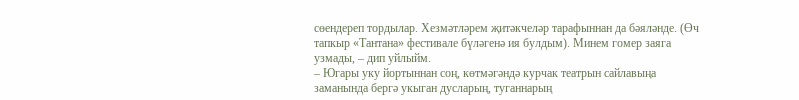сөендереп тордылар. Хезмәтләрем җитәкчеләр тарафыннан да бәяләнде. (Өч тапкыр «Тантана» фестивале бүләгенә ия булдым). Минем гомер заяга узмады, – дип уйлыйм.
– Югары уку йортыннан соң, көтмәгәндә курчак театрын сайлавыңа заманында бергә укыган дусларың, туганнарың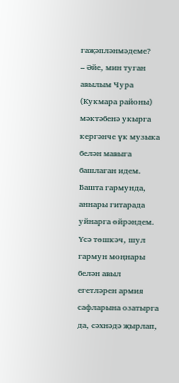гаҗәпләнмәдеме?
– Әйе, мин туган авылым Чура (Кукмара районы) мәктәбенә укырга кергәнче үк музыка белән мавыга башлаган идем. Башта гармунда, аннары гитарада уйнарга өйрәндем. Үсә төшкәч, шул гармун моңнары белән авыл егетләрен армия сафларына озатырга да, сәхнәдә җырлап,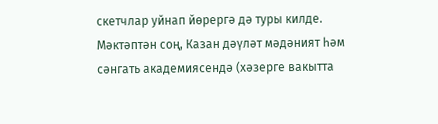скетчлар уйнап йөрергә дә туры килде. Мәктәптән соң, Казан дәүләт мәдәният һәм сәнгать академиясендә (хәзерге вакытта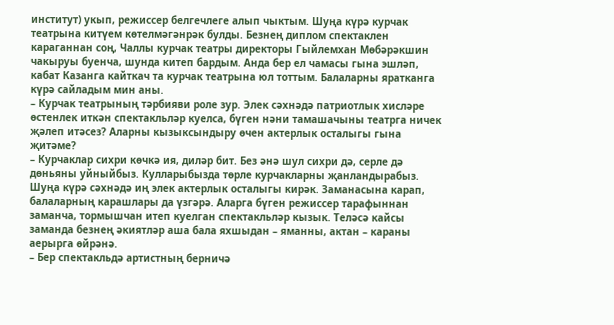институт) укып, режиссер белгечлеге алып чыктым. Шуңа күрә курчак театрына китүем көтелмәгәнрәк булды. Безнең диплом спектаклен караганнан соң, Чаллы курчак театры директоры Гыйлемхан Мөбәрәкшин чакыруы буенча, шунда китеп бардым. Анда бер ел чамасы гына эшләп, кабат Казанга кайткач та курчак театрына юл тоттым. Балаларны яратканга күрә сайладым мин аны.
– Курчак театрының тәрбияви роле зур. Элек сәхнәдә патриотлык хисләре өстенлек иткән спектакльләр куелса, бүген нәни тамашачыны театрга ничек җәлеп итәсез? Аларны кызыксындыру өчен актерлык осталыгы гына җитәме?
– Курчаклар сихри көчкә ия, диләр бит. Без әнә шул сихри дә, серле дә дөньяны уйныйбыз. Кулларыбызда төрле курчакларны җанландырабыз. Шуңа күрә сәхнәдә иң элек актерлык осталыгы кирәк. Заманасына карап, балаларның карашлары да үзгәрә. Аларга бүген режиссер тарафыннан заманча, тормышчан итеп куелган спектакльләр кызык. Теләсә кайсы заманда безнең әкиятләр аша бала яхшыдан – яманны, актан – караны аерырга өйрәнә.
– Бер спектакльдә артистның берничә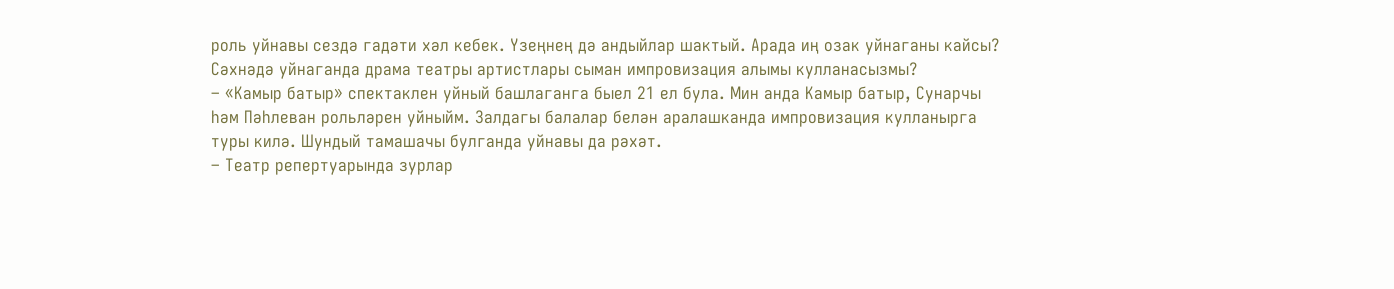роль уйнавы сездә гадәти хәл кебек. Үзеңнең дә андыйлар шактый. Арада иң озак уйнаганы кайсы? Сәхнәдә уйнаганда драма театры артистлары сыман импровизация алымы кулланасызмы?
– «Камыр батыр» спектаклен уйный башлаганга быел 21 ел була. Мин анда Камыр батыр, Сунарчы һәм Пәһлеван рольләрен уйныйм. Залдагы балалар белән аралашканда импровизация кулланырга туры килә. Шундый тамашачы булганда уйнавы да рәхәт.
– Театр репертуарында зурлар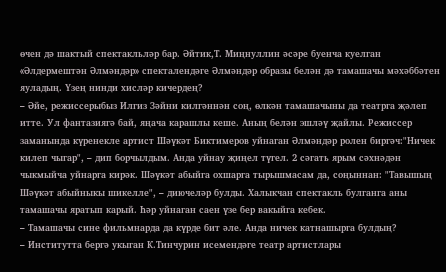өчен дә шактый спектакльләр бар. Әйтик,Т. Миңнуллин әсәре буенча куелган «Әлдермештән Әлмәндәр» спекталендәге Әлмәндәр образы белән дә тамашачы мәхәббәтен яуладың. Үзең нинди хисләр кичердең?
– Әйе, режиссерыбыз Илгиз Зәйни килгәннән соң, өлкән тамашачыны да театрга җәлеп итте. Ул фантазиягә бай, яңача карашлы кеше. Аның белән эшләү җайлы. Режиссер заманында күренекле артист Шәүкәт Биктимеров уйнаган Әлмәндәр ролен биргәч:"Ничек килеп чыгар", – дип борчылдым. Анда уйнау җиңел түгел. 2 сәгать ярым сәхнәдән чыкмыйча уйнарга кирәк. Шәүкәт абыйга охшарга тырышмасам да, соңыннан: "Тавышың Шәүкәт абыйныкы шикелле", – диючеләр булды. Халыкчан спектакль булганга аны тамашачы яратып карый. Һәр уйнаган саен үзе бер вакыйга кебек.
– Тамашачы сине фильмнарда да күрде бит әле. Анда ничек катнашырга булдың?
– Институтта бергә укыган К.Тинчурин исемендәге театр артистлары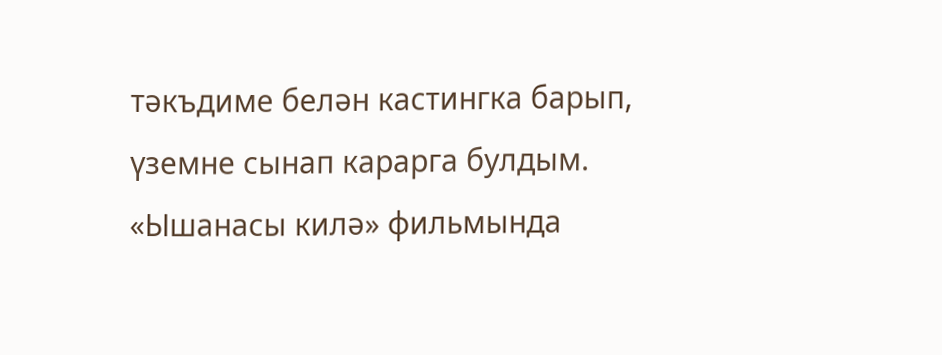тәкъдиме белән кастингка барып, үземне сынап карарга булдым. «Ышанасы килә» фильмында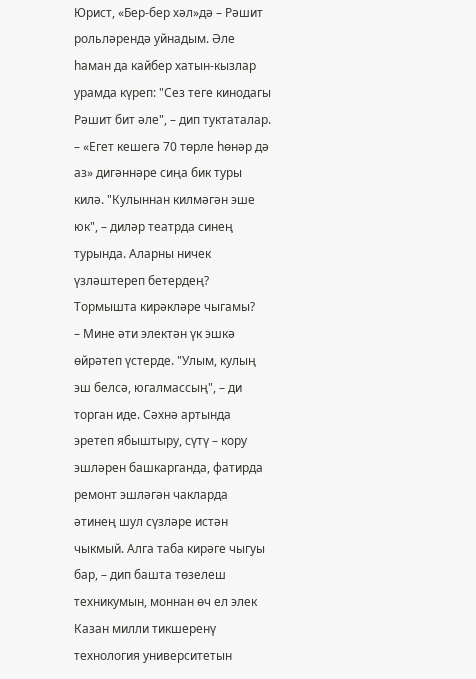Юрист, «Бер-бер хәл»дә – Рәшит рольләрендә уйнадым. Әле һаман да кайбер хатын-кызлар урамда күреп: "Сез теге кинодагы Рәшит бит әле", – дип туктаталар.
– «Егет кешегә 70 төрле һөнәр дә аз» дигәннәре сиңа бик туры килә. "Кулыннан килмәгән эше юк", – диләр театрда синең турында. Аларны ничек үзләштереп бетердең? Тормышта кирәкләре чыгамы?
– Мине әти электән үк эшкә өйрәтеп үстерде. "Улым, кулың эш белсә, югалмассың", – ди торган иде. Сәхнә артында эретеп ябыштыру, сүтү – кору эшләрен башкарганда, фатирда ремонт эшләгән чакларда әтинең шул сүзләре истән чыкмый. Алга таба кирәге чыгуы бар, – дип башта төзелеш техникумын, моннан өч ел элек Казан милли тикшеренү технология университетын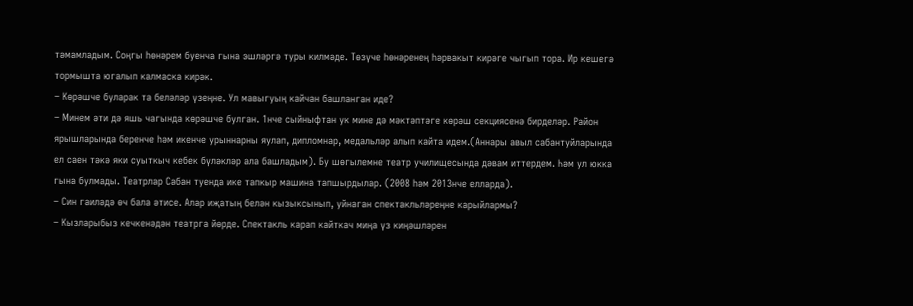тәмамладым. Соңгы һөнәрем буенча гына эшләргә туры килмәде. Төзүче һөнәренең һәрвакыт кирәге чыгып тора. Ир кешегә тормышта югалып калмаска кирәк.
– Көрәшче буларак та беләләр үзеңне. Ул мавыгуың кайчан башланган иде?
– Минем әти дә яшь чагында көрәшче булган. 1нче сыйныфтан ук мине дә мәктәптәге көрәш секциясенә бирделәр. Район ярышларында беренче һәм икенче урыннарны яулап, дипломнар, медальләр алып кайта идем.(Аннары авыл сабантуйларында ел саен тәкә яки суыткыч кебек бүләкләр ала башладым). Бу шөгылемне театр училищесында дәвам иттердем. Һәм ул юкка гына булмады. Театрлар Сабан туенда ике тапкыр машина тапшырдылар. (2008 һәм 2013нче елларда).
– Син гаиләдә өч бала әтисе. Алар иҗатың белән кызыксынып, уйнаган спектакльләреңне карыйлармы?
– Кызларыбыз кечкенәдән театрга йөрде. Спектакль карап кайткач миңа үз киңәшләрен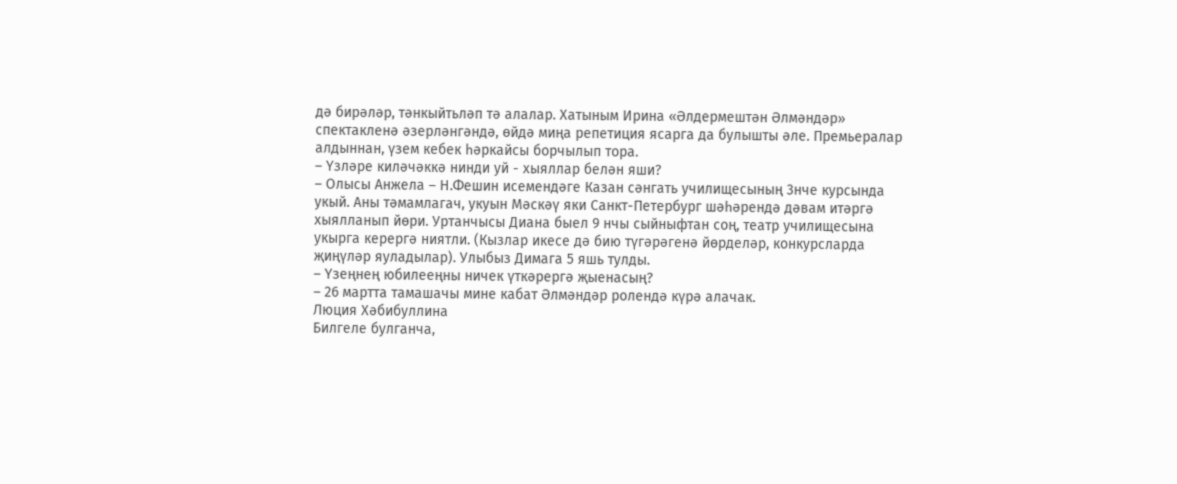дә бирәләр, тәнкыйтьләп тә алалар. Хатыным Ирина «Әлдермештән Әлмәндәр» спектакленә әзерләнгәндә, өйдә миңа репетиция ясарга да булышты әле. Премьералар алдыннан, үзем кебек һәркайсы борчылып тора.
– Үзләре киләчәккә нинди уй - хыяллар белән яши?
– Олысы Анжела – Н.Фешин исемендәге Казан сәнгать училищесының 3нче курсында укый. Аны тәмамлагач, укуын Мәскәү яки Санкт-Петербург шәһәрендә дәвам итәргә хыялланып йөри. Уртанчысы Диана быел 9 нчы сыйныфтан соң, театр училищесына укырга керергә ниятли. (Кызлар икесе дә бию түгәрәгенә йөрделәр, конкурсларда җиңүләр яуладылар). Улыбыз Димага 5 яшь тулды.
– Үзеңнең юбилееңны ничек үткәрергә җыенасың?
– 26 мартта тамашачы мине кабат Әлмәндәр ролендә күрә алачак.
Люция Хәбибуллина
Билгеле булганча,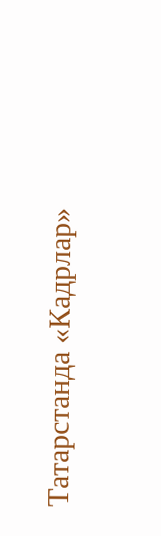Татарстанда «Кадрлар»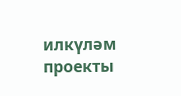илкүләм проекты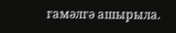гамәлгә ашырыла.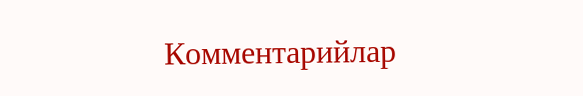Комментарийлар